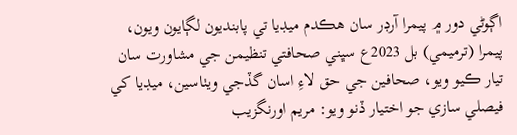اڳوڻي دور ۾ پيمرا آرڊر سان هڪدم ميڊيا تي پابنديون لڳايون ويون، پيمرا (ترميمي) بل 2023ع سڀني صحافتي تنظيمن جي مشاورت سان تيار ڪيو ويو، صحافين جي حق لاءِ اسان گڏجي ويٺاسين، ميڊيا کي فيصلي سازي جو اختيار ڏنو ويو: مريم اورنگزيب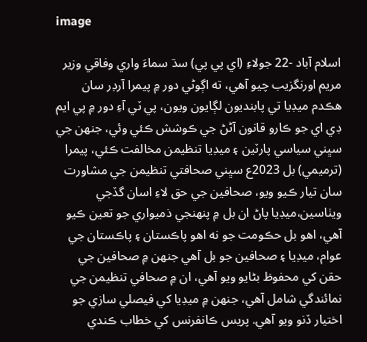image

اسلام آباد -22 جولاءِ (اي پي پي) سڌ سماءَ واري وفاقي وزير مريم اورنگزيب چيو آهي، ته اڳوڻي دور ۾ پيمرا آرڊر سان هڪدم ميڊيا تي پابنديون لڳايون ويون، پي ٽي آءِ دور ۾ پي ايم ڊي اي جو ڪارو قانون آڻڻ جي ڪوشش ڪئي وئي، جنهن جي سڀني سياسي پارٽين ۽ ميڊيا تنظيمن مخالفت ڪئي، پيمرا (ترميمي) بل 2023ع سڀني صحافتي تنظيمن جي مشاورت سان تيار ڪيو ويو، صحافين جي حق لاءِ اسان گڏجي ويٺاسين،ميڊيا پاڻ ان بل ۾ پنهنجي ذميواري جو تعين ڪيو آهي، اهو بل حڪومت جو نه اهو پاڪستان ۽ پاڪستان جي عوام، ميڊيا ۽ صحافين جو بل آهي جنهن ۾ صحافين جي حقن کي محفوظ بڻايو ويو آهي، ان ۾ صحافي تنظيمن جي نمائندگي شامل آهي، جنهن ۾ ميڊيا کي فيصلي سازي جو اختيار ڏنو ويو آهي. پريس ڪانفرنس کي خطاب ڪندي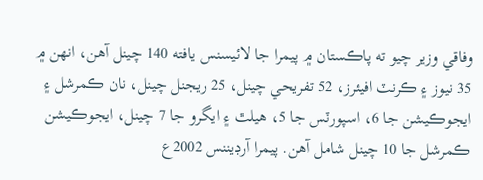وفاقي وزير چيو ته پاڪستان ۾ پيمرا جا لائيسنس يافته 140 چينل آهن، انهن ۾ 35 نيوز ۽ ڪرنٽ افيئرز، 52 تفريحي چينل، 25 ريجنل چينل، نان ڪمرشل ۽ ايجوڪيشن جا 6، اسپورٽس جا 5، هيلٿ ۽ ايگرو جا 7 چينل، ايجوڪيشن ڪمرشل جا 10 چينل شامل آهن. پيمرا آرڊيننس 2002ع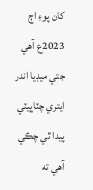کان پوءِ اڄ 2023ع آهي جتي ميڊيا اندر ايتري چٽاڀيٽي پيدا ٿي چڪي آهي ته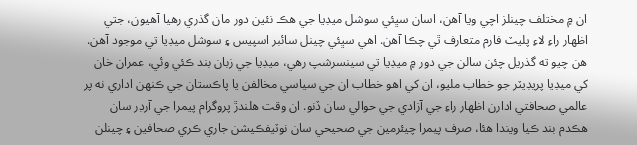ان ۾ مختلف چينلز اچي ويا آهن، اسان سڀئي سوشل ميڊيا جي هڪ نئين دور مان گذري رهيا آهيون، جتي اظهار راءِ لاءِ پليٽ فارم متعارف ٿي چڪا آهن. اهي سڀئي چينل سائبر اسپيس ۽ سوشل ميڊيا تي موجود آهن. هن چيو ته گذريل چئن سالن جي دور ۾ ميڊيا تي سينسرشپ رهي، ميڊيا جي زبان بند ڪئي وئي، عمران خان کي ميڊيا پريڊيٽر جو خطاب مليو، ان کي اهو خطاب ان جي سياسي مخالفن يا پاڪستان جي ڪنهن اداري نه پر عالمي صحافتي ادارن اظهار راءِ جي آزادي جي حوالي سان ڏنو. ان وقت هلندڙ پروگرام پيمرا جي آرڊر سان هڪدم بند ڪيا ويندا هئا، صرف پيمرا چيئرمين جي صحيحي سان نوٽيفڪيشن جاري ڪري صحافين ۽ چينلن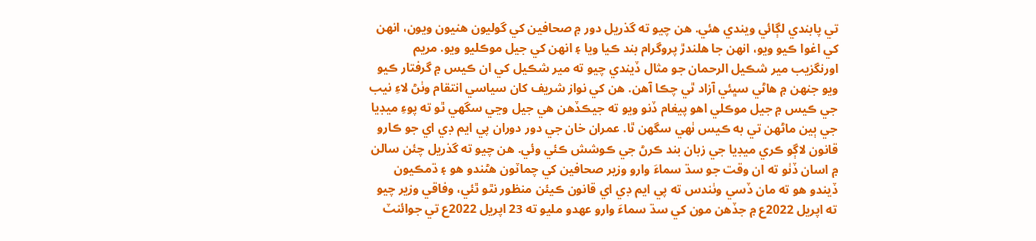تي پابندي لڳائي ويندي هئي. هن چيو ته گذريل دور ۾ صحافين کي گوليون هنيون ويون، انهن کي اغوا ڪيو ويو، انهن جا هلندڙ پروگرام بند ڪيا ويا ۽ انهن کي جيل موڪليو ويو. مريم اورنگزيب مير شڪيل الرحمان جو مثال ڏيندي چيو ته مير شڪيل کي ان ڪيس ۾ گرفتار ڪيو ويو جنهن ۾ هاڻي سڀئي آزاد ٿي چڪا آهن. هن کي نواز شريف کان سياسي انتقام وٺڻ لاءِ نيب جي ڪيس ۾ جيل موڪلي اهو پيغام ڏنو ويو ته جيڪڏهن هي جيل وڃي سگهي ٿو ته پوءِ ميڊيا جي ٻين ماڻهن تي به ڪيس ٺهي سگهن ٿا. عمران خان جي دور دوران پي ايم ڊي اي جو ڪارو قانون لاڳو ڪري ميڊيا جي زبان بند ڪرڻ جي ڪوشش ڪئي وئي. هن چيو ته گذريل چئن سالن ۾ اسان ڏٺو ته ان وقت جو سڌ سماءَ وارو وزير صحافين کي چماٽون هڻندو هو ۽ ڌمڪيون ڏيندو هو ته مان ڏسي وٺندس ته پي ايم ڊي اي قانون ڪيئن منظور نٿو ٿئي، وفاقي وزير چيو ته اپريل 2022ع ۾ جڏهن مون کي سڌ سماءَ وارو عهدو مليو ته 23 اپريل 2022ع تي جوائنٽ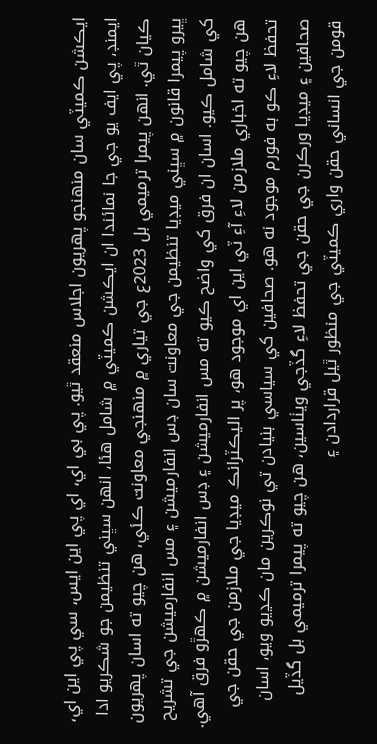ايڪشن ڪميٽي سان منهنجو پهريون اجلاس منعقد ٿيو. پي بي اي، اي پي اين ايس، سي پي اين اي، ايمنڊ، پي ايف يو جي جا نمائندا ان ايڪشن ڪميٽي ۾ شامل هئا، انهن سڀني تنظيمن جو شڪريو ادا ڪيان ٿي. انهن پيمرا ترميمي بل 2023ع جي تياري ۾ منهنجي معاونت ڪئي، هن چيو ته اسان پهريون ڀيرو پيمرا قانون ۾ سڀني ميڊيا تنظيمن جي معاونت سان ڊس انفارميشن ۽ مس انفارميشن جي تشريح کي شامل ڪيو. اسان ان فرق کي واضح ڪيو ته مس انفارميشن ۽ ڊس انفارميشن ۾ ڪهڙو فرق آهي. هن چيو ته اخباري ملازمن لاءِ آءِ ٽي اين اي موجود هو، پر اليڪٽرانڪ ميڊيا جي ملازمن جي حقن جي تحفظ لاءِ ڪو به فورم موجود نه هو. صحافين کي سياسي بنيادن تي نوڪرين مان ڪڍيو ويو، اسان صحافين ۽ ميڊيا ورڪرن جي حقن جي تحفظ لاءِ گڏجي ويٺاسين، هن چيو ته پيمرا ترميمي بل گڏيل قومن جي انساني حقن واري ڪميٽي جي منظور ٿيل قراردادن ۽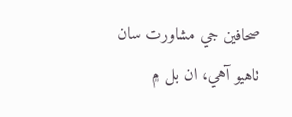صحافين جي مشاورت سان ٺاهيو آهي، ان بل ۾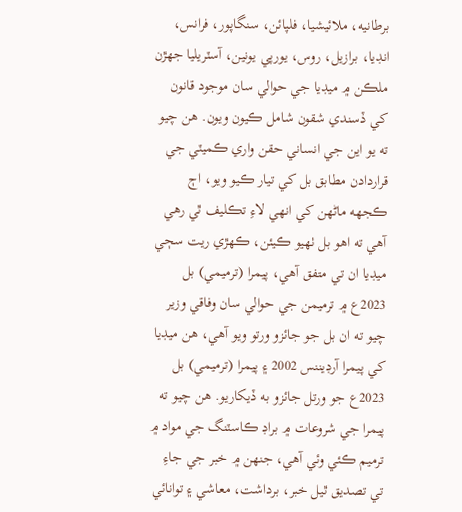برطانيه، ملائيشيا، فلپائن، سنگاپور، فرانس، انڊيا، برازيل، روس، يورپي يونين، آسٽريليا جهڙن ملڪن ۾ ميڊيا جي حوالي سان موجود قانون کي ڏسندي شقون شامل ڪيون ويون. هن چيو ته يو اين جي انساني حقن واري ڪميٽي جي قراردادن مطابق بل کي تيار ڪيو ويو، اڄ ڪجهه ماڻهن کي انهي لاءِ تڪليف ٿي رهي آهي ته اهو بل ٺهيو ڪيئن، ڪهڙي ريت سڄي ميڊيا ان تي متفق آهي، پيمرا (ترميمي) بل 2023ع ۾ ترميمن جي حوالي سان وفاقي وزير چيو ته ان بل جو جائزو ورتو ويو آهي، هن ميڊيا کي پيمرا آرڊيننس 2002 ۽ پيمرا (ترميمي) بل 2023ع جو ورتل جائزو به ڏيکاريو. هن چيو ته پيمرا جي شروعات ۾ براڊ ڪاسٽنگ جي مواد ۾ ترميم ڪئي وئي آهي، جنهن ۾ خبر جي جاءِ تي تصديق ٿيل خبر، برداشت، معاشي ۽ توانائي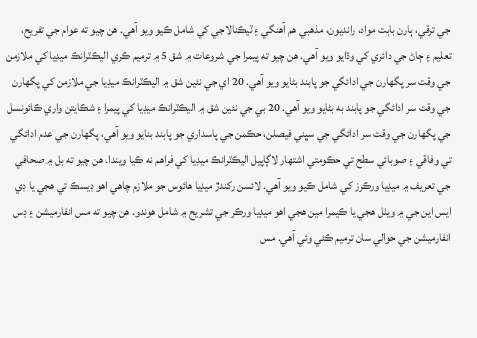جي ترقي، ٻارن بابت مواد، رانديون، مذهبي هم آهنگي ۽ ٽيڪنالاجي کي شامل ڪيو ويو آهي. هن چيو ته عوام جي تفريح، تعليم ۽ ڄاڻ جي دائري کي وڌايو ويو آهي. هن چيو ته پيمرا جي شروعات ۾ شق 5 ۾ ترميم ڪري اليڪٽرانڪ ميڊيا کي ملازمن جي وقت سر پگهارن جي ادائگي جو پابند بڻايو ويو آهي. 20 اي جي نئين شق ۾ اليڪٽرانڪ ميڊيا جي ملازمن کي پگهارن جي وقت سر ادائگي جو پابند به بڻايو ويو آهي. 20 بي جي نئين شق ۾ اليڪٽرانڪ ميڊيا کي پيمرا ۽ شڪايتن واري ڪائونسل جي پگهارن جي وقت سر ادائگي جي سڀني فيصلن، حڪمن جي پاسداري جو پابند بنايو ويو آهي، پگهارن جي عدم ادائگي تي وفاقي ۽ صوبائي سطح تي حڪومتي اشتهار لاڳاپيل اليڪٽرانڪ ميڊيا کي فراهم نه ڪيا ويندا. هن چيو ته بل ۾ صحافي جي تعريف ۾ ميڊيا ورڪرز کي شامل ڪيو ويو آهي. لائسن رکندڙ ميڊيا هائوس جو ملازم چاهي اهو ڊيسڪ تي هجي يا ڊي ايس اين جي ۾ ويٺل هجي يا ڪيمرا مين هجي اهو ميڊيا ورڪر جي تشريح ۾ شامل هوندو. هن چيو ته مس انفارميشن ۽ ڊس انفارميشن جي حوالي سان ترميم ڪئي وئي آهي. مس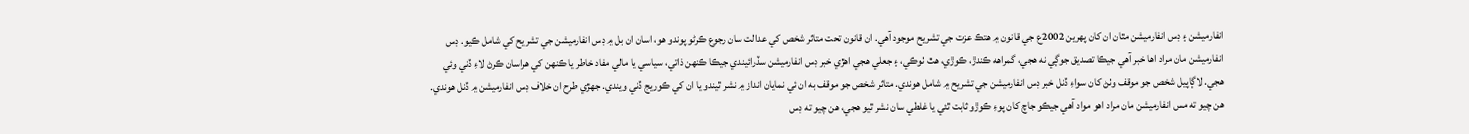انفارميشن ۽ ڊس انفارميشن مٿان ان کان پهرين 2002ع جي قانون ۾ هتڪ عزت جي تشريح موجود آهي. ان قانون تحت متاثر شخص کي عدالت سان رجوع ڪرڻو پوندو هو، اسان ان بل ۾ ڊس انفارميشن جي تشريح کي شامل ڪيو. ڊس انفارميشن مان مراد اها خبر آهي جيڪا تصديق جوڳي نه هجي، گمراهه ڪندڙ، ڪوڙي، هٿ ٺوڪي، ۽ جعلي هجي اهڙي خبر ڊس انفارميشن سڏرائيندي جيڪا ڪنهن ذاتي، سياسي يا مالي مفاد خاطر يا ڪنهن کي هراسان ڪرڻ لاءِ ڏني وئي هجي. لاڳاپيل شخص جو موقف وٺڻ کان سواءِ ڏنل خبر ڊس انفارميشن جي تشريح ۾ شامل هوندي. متاثر شخص جو موقف به ان ئي نمايان انداز ۾ نشر ٿيندو يا ان کي ڪوريج ڏني ويندي. جهڙي طرح ان خلاف ڊس انفارميشن ۾ ڏنل هوندي. هن چيو ته مس انفارميشن مان مراد اهو مواد آهي جيڪو جاچ کان پوءِ ڪوڙو ثابت ٿئي يا غلطي سان نشر ٿيو هجي، هن چيو ته ڊس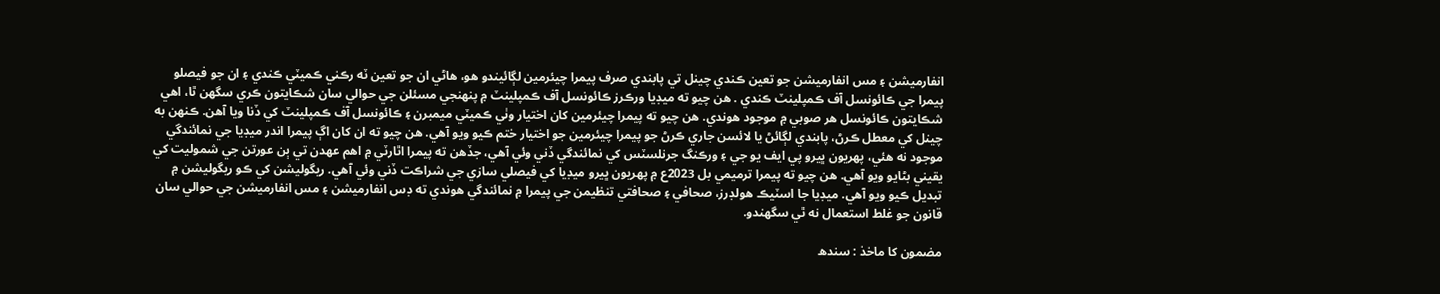انفارميشن ۽ مس انفارميشن جو تعين ڪندي چينل تي پابندي صرف پيمرا چيئرمين لڳائيندو هو، هاڻي ان جو تعين ٽه رڪني ڪميٽي ڪندي ۽ ان جو فيصلو پيمرا جي ڪائونسل آف ڪمپلينٽ ڪندي . هن چيو ته ميڊيا ورڪرز ڪائونسل آف ڪمپلينٽ ۾ پنهنجي مسئلن جي حوالي سان شڪايتون ڪري سگهن ٿا، اهي شڪايتون ڪائونسل هر صوبي ۾ موجود هوندي. هن چيو ته پيمرا چيئرمين کان اختيار وٺي ڪميٽي ميمبرن ۽ ڪائونسل آف ڪمپلينٽ کي ڏنا ويا آهن. ڪنهن به چينل کي معطل ڪرڻ، پابندي لڳائڻ يا لائسن جاري ڪرڻ جو پيمرا چيئرمين جو اختيار ختم ڪيو ويو آهي. هن چيو ته ان کان اڳ پيمرا اندر ميڊيا جي نمائندگي موجود نه هئي، پهريون ڀيرو پي ايف يو جي ۽ ورڪنگ جرنلسٽس کي نمائندگي ڏني وئي آهي، جڏهن ته پيمرا اٿارٽي ۾ اهم عهدن تي ٻن عورتن جي شموليت کي يقيني بڻايو ويو آهي. هن چيو ته پيمرا ترميمي بل 2023ع ۾ پهريون ڀيرو ميڊيا کي فيصلي سازي جي شراڪت ڏني وئي آهي. ريگوليشن کي ڪو ريگوليشن ۾ تبديل ڪيو ويو آهي. ميڊيا جا اسٽيڪ هولڊرز، صحافي ۽ صحافتي تنظيمن جي پيمرا ۾ نمائندگي هوندي ته ڊس انفارميشن ۽ مس انفارميشن جي حوالي سان قانون جو غلط استعمال نه ٿي سگهندو.

مضمون کا ماخذ : سندھ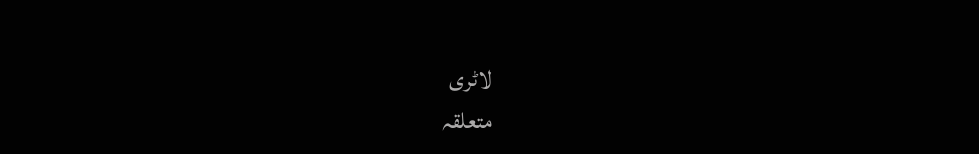لاٹری
متعلقہ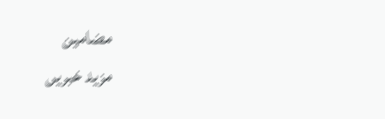مضامین
مزید خبریں